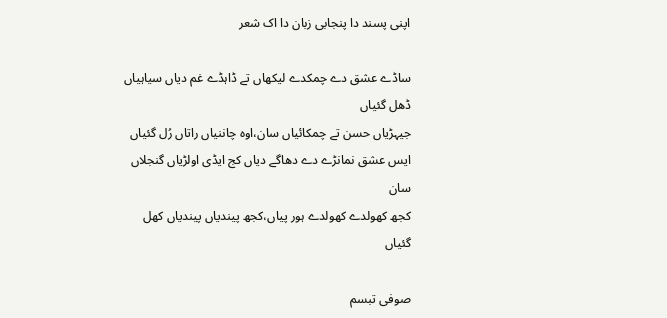اپنی پسند دا پنجابی زبان دا اک شعر

ساڈے عشق دے چمکدے لیکھاں تے ڈاہڈے غم دیاں سیاہیاں ڈھل گئیاں
جیہڑیاں حسن تے چمکائیاں سان،اوہ چاننیاں راتاں رُل گئیاں
ایس عشق نمانڑے دے دھاگے دیاں کج ایڈی اولڑیاں گنجلاں سان
کجھ کھولدے کھولدے ہور پیاں،کجھ پیندیاں پیندیاں کھل گئیاں

صوفی تبسم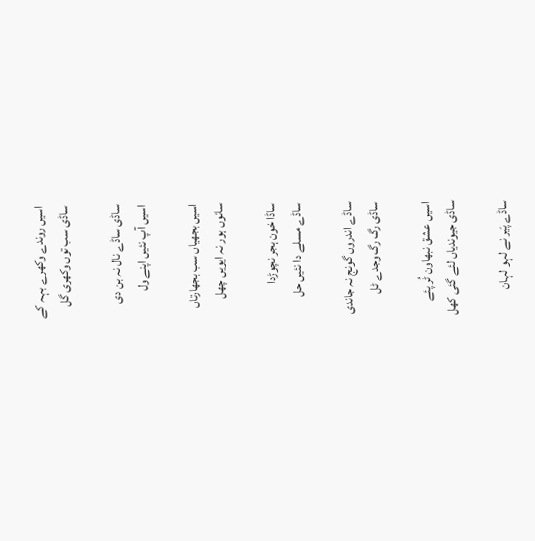اسیں روندے وکھرے بہہ کے
ساڈی سب توں وکھری گل

ساڈی ساڈے نال نہ بن دی
اسیں آپ نئیں اپنے ول

اسیں بجھیاں سب بجھارتاں
سانوں ہور نہ ایویں چھل

ساڈا خون ہجر نچوڑدا
ساڈے مسلے دا نئیں حل

ساڈے اندروں گونج نہ جاندی
ساڈی رگ رگ وجدے ٹل

اسیں عشق نبھاون ٹُر پئے
ساڈی جیوندیاں لئے گئی کھل

ساڈے پَیر نے لہو لہان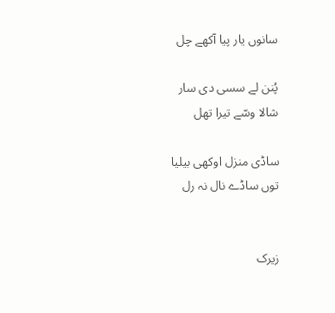سانوں یار پیا آکھے چل

پُنن لے سسی دی سار
شالا وسّے تیرا تھل

ساڈی منزل اوکھی بیلیا
توں ساڈے نال نہ رل


زیرک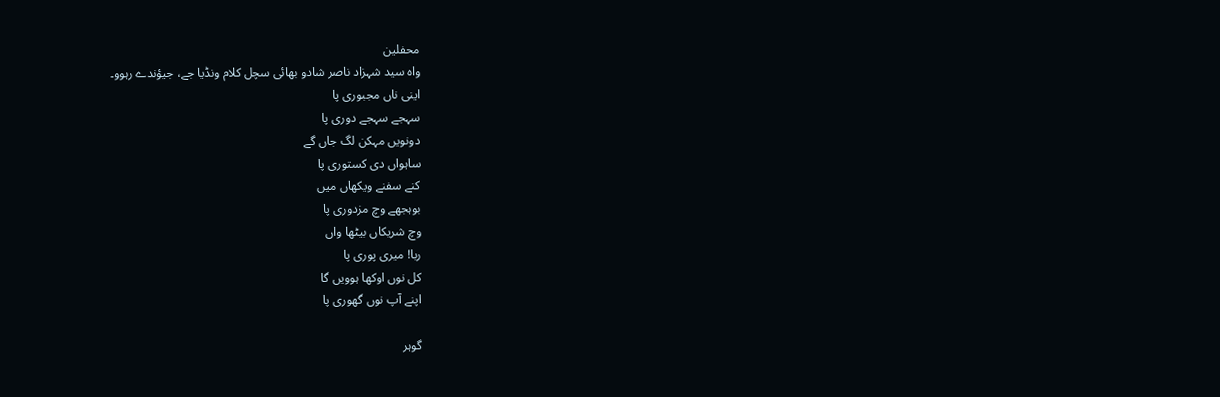محفلین
واہ سید شہزاد ناصر شادو بھائی سچل کلام ونڈیا جے، جیؤندے رہوو۔
اینی ناں مجبوری پا
سہجے سہجے دوری پا
دونویں مہکن لگ جاں گے
ساہواں دی کستوری پا
کنے سفنے ویکھاں میں
بوہجھے وچ مزدوری پا
وچ شریکاں بیٹھا واں
ربا! میری پوری پا
کل نوں اوکھا ہوویں گا
اپنے آپ نوں گھوری پا

گوہر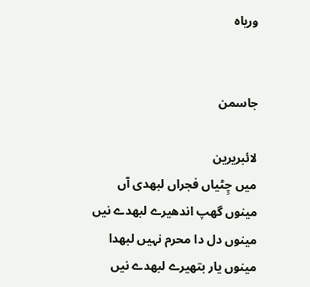وریاہ


جاسمن

لائبریرین
میں چِٹیاں فجراں لبھدی آں
مینوں گھپ اندھیرے لبھدے نیں
مینوں دل دا محرم نہیں لبھدا
مینوں یار بتھیرے لبھدے نیں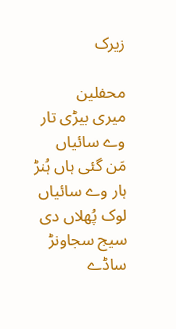زیرک

محفلین
میری بیڑی تار وے سائیاں
مَن گئی ہاں ہُنڑ ہار وے سائیاں
لوک پُھلاں دی سیج سجاونڑ
ساڈے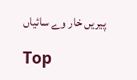پیریں خار وے سائیاں

Top